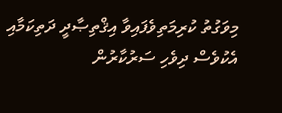މިވަގުތު ކުރިމަތިވެފައިވާ އިޤްތިޞާދީ ދަތިކަމާއި އެކުވެސް ދިވެހި ސަރުކާރުން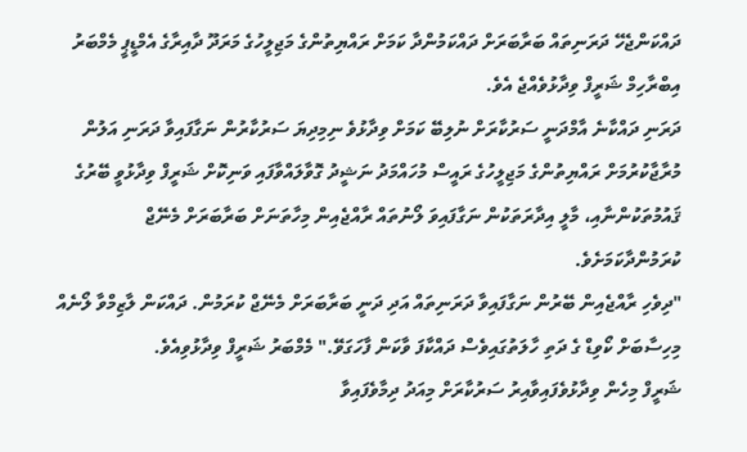ދައްކަންޖެހޭ ދަރަނިތައް ބަރާބަރަށް ދައްކަމުންދާ ކަމަށް ރައްޔިތުންގެ މަޖިލީހުގެ މަރަދޫ ދާއިރާގެ އެމްޑީޕީ މެމްބަރު އިބްރާހިމް ޝަރީފް ވިދާޅުވެއްޖެ އެވެ.
ދަރަނި ދައްކާނެ އާމްދަނީ ސަރުކާރަށް ނުލިބޭ ކަމަށް ވިދާޅުވެ ނިމިދިޔަ ސަރުކާރުން ނަގާފައިވާ ދަރަނި އަލުން މުރާޖާކުރުމަށް ރައްޔިތުންގެ މަޖިލީހުގެ ރައީސް މުހައްމަދު ނަޝީދު ގޮވާލައްވާފައި ވަނިކޮށް ޝަރީފް ވިދާޅުވީ ބޭރުގެ ޤައުމުތަކުންނާއި، މާލީ އިދާރަތަކުން ނަގާފައިވަ ލޯނުތައް ރާއްޖެއިން މިހާތަނަށް ބަރާބަރަށް މެނޭޖް ކުރަމުންދާކަމަށެވެ.
"ދިވެހި ރާއްޖެއިން ބޭރުން ނަގާފައިވާ ދަރަނިތައް އަދި ދަނީ ބަރާބަރަށް މެނޭޖް ކުރަމުން. ދައްކަން ލާޒިމްވާ ލޯނެއް މިހިސާބަށް ކޯވިޑް ގެ ދަތި ހާލަތުގައިވެސް ދައްކާފަ ވާކަން ފާހަގަވޭ." މެމްބަރު ޝަރީފް ވިދާޅުވިއެވެ.
ޝަރީފް މިހެން ވިދާޅުވެފައިވާއިރު ސަރުކާރަށް މިއަދު ދިމާވެފައިވާ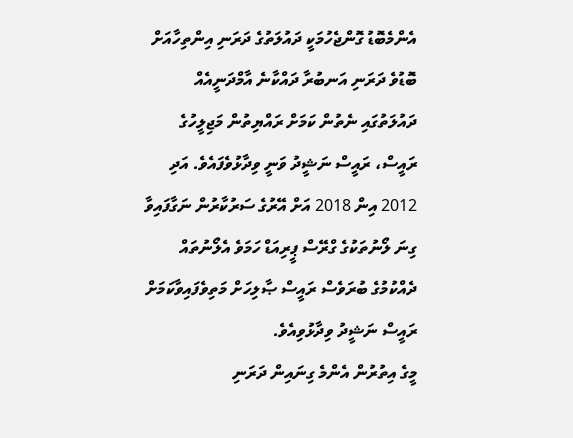އެންމެބޮޑު ގޮންޖެހުމަކީ ދައުލަތުގެ ދަރަނި އިންތިހާއަށް ބޮޑުވެ ދަރަނި އަނބުރާ ދައްކާނެ އާމްދަނީއެއް ދައުލަތުގައި ނެތުން ކަމަށް ރައްޔިތުން މަޖިލީހުގެ ރައީސް، ރައީސް ނަޝީދު ވަނީ ވިދާޅުވެފައެވެ. އަދި 2012 އިން 2018 އަށް އޭރުގެ ސަރުކާރުން ނަގާފައިވާ ގިނަ ލޯނުތަކުގެ ގްރޭސް ޕީރިއަޑް ހަމަވެ އެލޯނުތައް ދެއްކުމުގެ ބުރަވެސް ރައީސް ޞާލިހަށް މަތިވެފައިވާކަމަށް ރައީސް ނަޝީދު ވިދާޅުވިއެވެ.
މީގެ އިތުރުން އެންމެ ގިނައިން ދަރަނި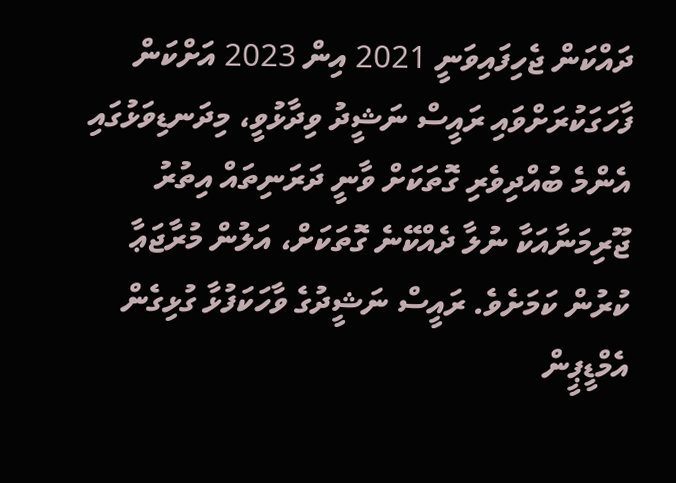ދައްކަން ޖެހިފައިވަނީ 2021 އިން 2023 އަށްކަން ފާހަގަކުރަށްވައި ރައީސް ނަޝީދު ވިދާޅުވީ، މިދަނޑިވަޅުގައި އެންމެ ބުއްދިވެރި ގޮތަކަށް ވާނީ ދަރަނިތައް އިތުރު ޖޫރިމަނާއަކާ ނުލާ ދެއްކޭނެ ގޮތަކަށް، އަލުން މުރާޖަޢާ ކުރުން ކަމަށެވެ. ރައީސް ނަޝީދުގެ ވާހަކަފުޅާ ގުޅިގެން އެމްޑީޕީން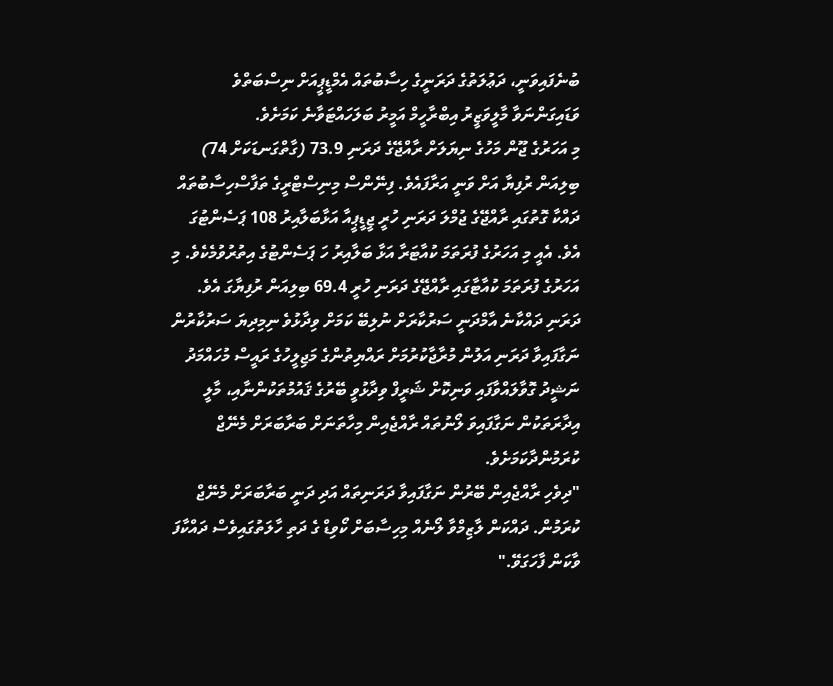ބުނެފައިވަނީ، ދަޢުލަތުގެ ދަރަނީގެ ހިސާބުތައް އެމްޑީޕީއަށް ނިސްބަތްވެ ވަޑައިގަންނަވާ މާލީވަޒީރު އިބްރާހީމް އަމީރު ބަލަހައްޓަވާނެ ކަމަށެވެ.
މި އަހަރުގެ ޖޫން މަހުގެ ނިޔަލަށް ރާއްޖޭގެ ދަރަނި 73.9 (ގާތްގަނޑަކަށް 74) ބިލިއަން ރުފިޔާ އަށް ވަނީ އަރާފައެވެ. ފިނޭންސް މިނިސްޓްރީގެ ތަފާސްހިސާބުތައް ދައްކާ ގޮތުގައި ރާއްޖޭގެ ޖުމްލަ ދަރަނި ހުރީ ޖީޑީޕީއާ އަޅާބަލާއިރު 108 ޕަސެންޓުގަ އެވެ. އެއީ މި އަހަރުގެ ފުރަތަމަ ކުއާޓަރާ އަޅާ ބަލާއިރު ހަ ޕަސެންޓުގެ އިތުރުވުމެކެވެ. މި އަހަރުގެ ފުރަތަމަ ކުއާޓާގައި ރާއްޖޭގެ ދަރަނި ހުރީ 69.4 ބިލިއަން ރުފިޔާގަ އެވެ.
ދަރަނި ދައްކާނެ އާމްދަނީ ސަރުކާރަށް ނުލިބޭ ކަމަށް ވިދާޅުވެ ނިމިދިޔަ ސަރުކާރުން ނަގާފައިވާ ދަރަނި އަލުން މުރާޖާކުރުމަށް ރައްޔިތުންގެ މަޖިލީހުގެ ރައީސް މުހައްމަދު ނަޝީދު ގޮވާލައްވާފައި ވަނިކޮށް ޝަރީފް ވިދާޅުވީ ބޭރުގެ ޤައުމުތަކުންނާއި، މާލީ އިދާރަތަކުން ނަގާފައިވަ ލޯނުތައް ރާއްޖެއިން މިހާތަނަށް ބަރާބަރަށް މެނޭޖް ކުރަމުންދާކަމަށެވެ.
"ދިވެހި ރާއްޖެއިން ބޭރުން ނަގާފައިވާ ދަރަނިތައް އަދި ދަނީ ބަރާބަރަށް މެނޭޖް ކުރަމުން. ދައްކަން ލާޒިމްވާ ލޯނެއް މިހިސާބަށް ކޯވިޑް ގެ ދަތި ހާލަތުގައިވެސް ދައްކާފަ ވާކަން ފާހަގަވޭ."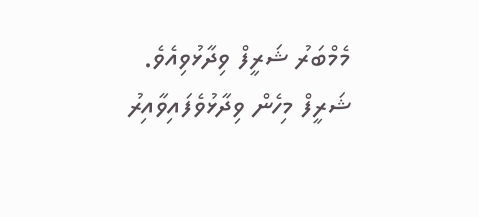މެމްބަރު ޝަރީފް ވިދާޅުވިއެވެ.
ޝަރީފް މިހެން ވިދާޅުވެފައިވާއިރު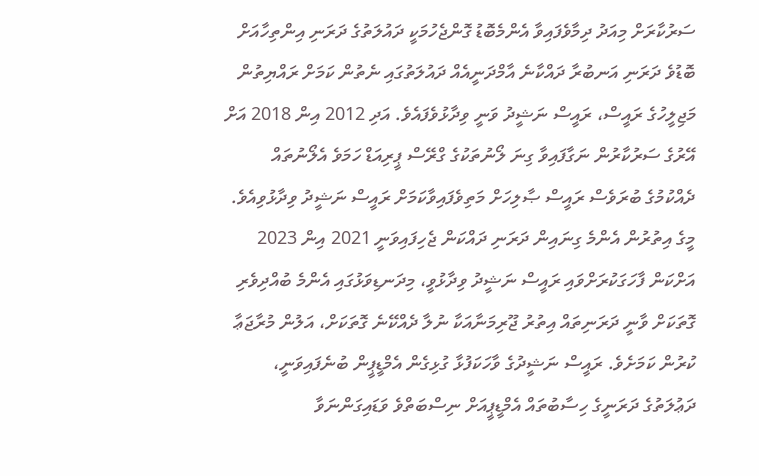ސަރުކާރަށް މިއަދު ދިމާވެފައިވާ އެންމެބޮޑު ގޮންޖެހުމަކީ ދައުލަތުގެ ދަރަނި އިންތިހާއަށް ބޮޑުވެ ދަރަނި އަނބުރާ ދައްކާނެ އާމްދަނީއެއް ދައުލަތުގައި ނެތުން ކަމަށް ރައްޔިތުން މަޖިލީހުގެ ރައީސް، ރައީސް ނަޝީދު ވަނީ ވިދާޅުވެފައެވެ. އަދި 2012 އިން 2018 އަށް އޭރުގެ ސަރުކާރުން ނަގާފައިވާ ގިނަ ލޯނުތަކުގެ ގްރޭސް ޕީރިއަޑް ހަމަވެ އެލޯނުތައް ދެއްކުމުގެ ބުރަވެސް ރައީސް ޞާލިހަށް މަތިވެފައިވާކަމަށް ރައީސް ނަޝީދު ވިދާޅުވިއެވެ.
މީގެ އިތުރުން އެންމެ ގިނައިން ދަރަނި ދައްކަން ޖެހިފައިވަނީ 2021 އިން 2023 އަށްކަން ފާހަގަކުރަށްވައި ރައީސް ނަޝީދު ވިދާޅުވީ، މިދަނޑިވަޅުގައި އެންމެ ބުއްދިވެރި ގޮތަކަށް ވާނީ ދަރަނިތައް އިތުރު ޖޫރިމަނާއަކާ ނުލާ ދެއްކޭނެ ގޮތަކަށް، އަލުން މުރާޖަޢާ ކުރުން ކަމަށެވެ. ރައީސް ނަޝީދުގެ ވާހަކަފުޅާ ގުޅިގެން އެމްޑީޕީން ބުނެފައިވަނީ، ދަޢުލަތުގެ ދަރަނީގެ ހިސާބުތައް އެމްޑީޕީއަށް ނިސްބަތްވެ ވަޑައިގަންނަވާ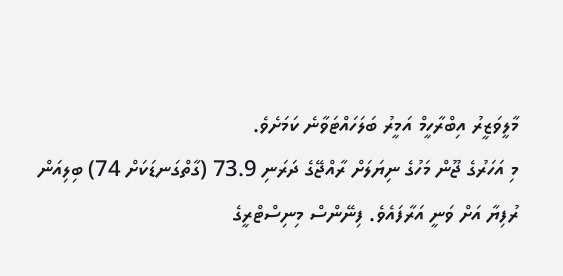މާލީވަޒީރު އިބްރާހީމް އަމީރު ބަލަހައްޓަވާނެ ކަމަށެވެ.
މި އަހަރުގެ ޖޫން މަހުގެ ނިޔަލަށް ރާއްޖޭގެ ދަރަނި 73.9 (ގާތްގަނޑަކަށް 74) ބިލިއަން ރުފިޔާ އަށް ވަނީ އަރާފައެވެ. ފިނޭންސް މިނިސްޓްރީގެ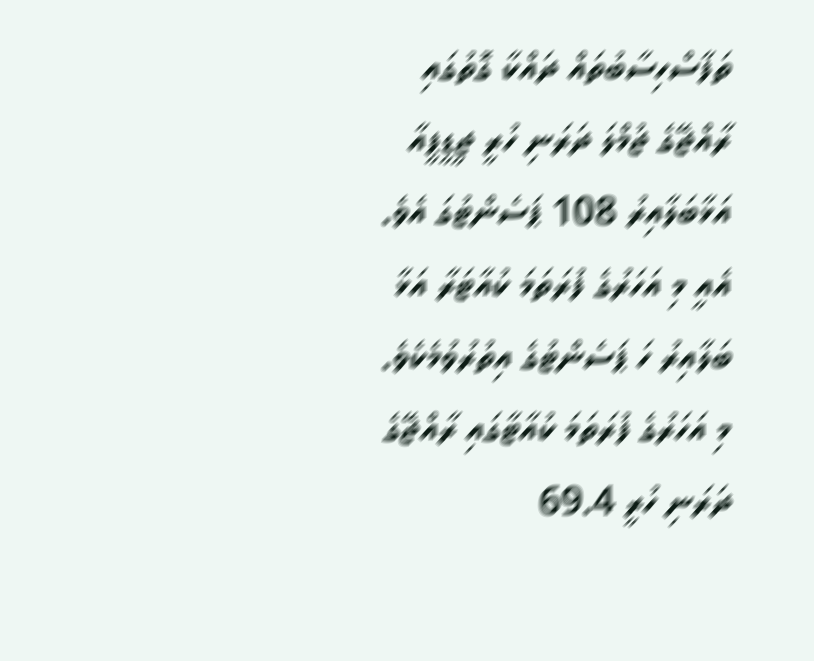ތަފާސްހިސާބުތައް ދައްކާ ގޮތުގައި ރާއްޖޭގެ ޖުމްލަ ދަރަނި ހުރީ ޖީޑީޕީއާ އަޅާބަލާއިރު 108 ޕަސެންޓުގަ އެވެ. އެއީ މި އަހަރުގެ ފުރަތަމަ ކުއާޓަރާ އަޅާ ބަލާއިރު ހަ ޕަސެންޓުގެ އިތުރުވުމެކެވެ. މި އަހަރުގެ ފުރަތަމަ ކުއާޓާގައި ރާއްޖޭގެ ދަރަނި ހުރީ 69.4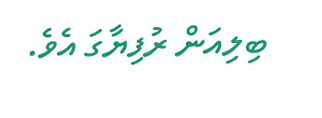ބިލިއަން ރުފިޔާގަ އެވެ.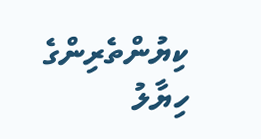ކިޔުންތެރިންގެ ހިޔާލު